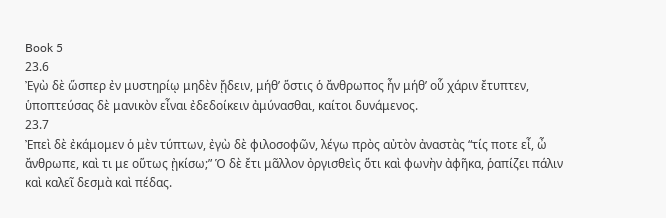Book 5
23.6
Ἐγὼ δὲ ὥσπερ ἐν μυστηρίῳ μηδὲν ᾔδειν, μήθ’ ὅστις ὁ ἄνθρωπος ἦν μήθ’ οὗ χάριν ἔτυπτεν, ὑποπτεύσας δὲ μανικὸν εἶναι ἐδεδοίκειν ἀμύνασθαι, καίτοι δυνάμενος.
23.7
Ἐπεὶ δὲ ἐκάμομεν ὁ μὲν τύπτων, ἐγὼ δὲ φιλοσοφῶν, λέγω πρὸς αὐτὸν ἀναστὰς “τίς ποτε εἶ, ὦ ἄνθρωπε, καὶ τι με οὕτως ᾐκίσω;” Ὁ δὲ ἔτι μᾶλλον ὀργισθεὶς ὅτι καὶ φωνὴν ἀφῆκα, ῥαπίζει πάλιν καὶ καλεῖ δεσμὰ καὶ πέδας.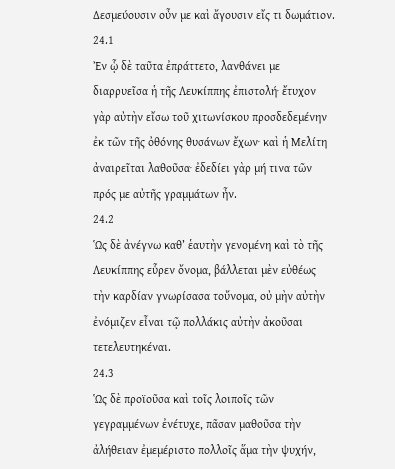Δεσμεύουσιν οὖν με καὶ ἄγουσιν εἴς τι δωμάτιον.
24.1
Ἐν ᾧ δὲ ταῦτα ἐπράττετο, λανθάνει με διαρρυεῖσα ἡ τῆς Λευκίππης ἐπιστολή· ἔτυχον γὰρ αὐτὴν εἴσω τοῦ χιτωνίσκου προσδεδεμένην ἐκ τῶν τῆς ὀθόνης θυσάνων ἔχων· καὶ ἡ Μελίτη ἀναιρεῖται λαθοῦσα· ἐδεδίει γὰρ μή τινα τῶν πρός με αὐτῆς γραμμάτων ἦν.
24.2
Ὡς δὲ ἀνέγνω καθ’ ἑαυτὴν γενομένη καὶ τὸ τῆς Λευκίππης εὗρεν ὄνομα, βάλλεται μὲν εὐθέως τὴν καρδίαν γνωρίσασα τοὔνομα, οὐ μὴν αὐτὴν ἐνόμιζεν εἶναι τῷ πολλάκις αὐτὴν ἀκοῦσαι τετελευτηκέναι.
24.3
Ὡς δὲ προϊοῦσα καὶ τοῖς λοιποῖς τῶν γεγραμμένων ἐνέτυχε, πᾶσαν μαθοῦσα τὴν ἀλήθειαν ἐμεμέριστο πολλοῖς ἅμα τὴν ψυχήν,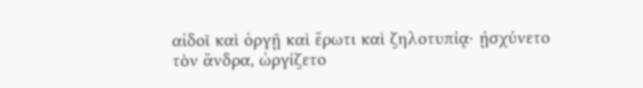αἰδοῖ καὶ ὀργῇ καὶ ἔρωτι καὶ ζηλοτυπίᾳ· ᾐσχύνετο τὸν ἄνδρα, ὠργίζετο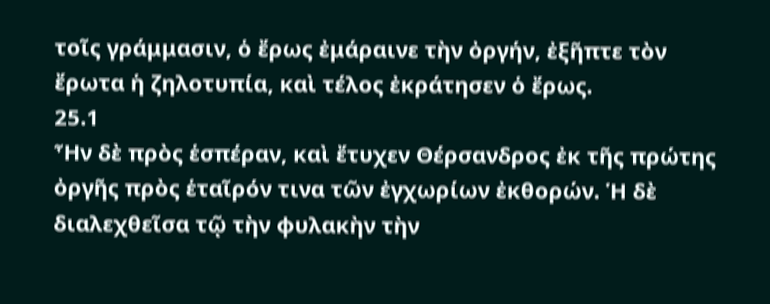τοῖς γράμμασιν, ὁ ἔρως ἐμάραινε τὴν ὀργήν, ἐξῆπτε τὸν ἔρωτα ἡ ζηλοτυπία, καὶ τέλος ἐκράτησεν ὁ ἔρως.
25.1
Ἦν δὲ πρὸς ἑσπέραν, καὶ ἔτυχεν Θέρσανδρος ἐκ τῆς πρώτης ὀργῆς πρὸς ἑταῖρόν τινα τῶν ἐγχωρίων ἐκθορών. Ἡ δὲ διαλεχθεῖσα τῷ τὴν φυλακὴν τὴν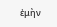ἐμὴν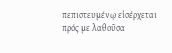πεπιστευμένῳ εἰσέρχεται πρός με λαθοῦσα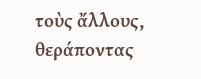τοὺς ἄλλους, θεράποντας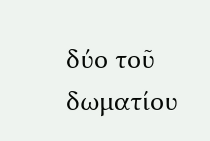δύο τοῦ δωματίου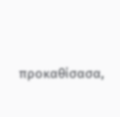προκαθίσασα,